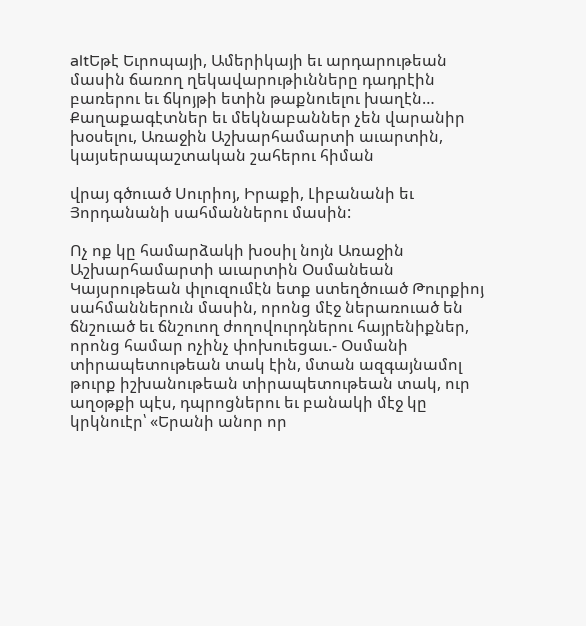altԵթէ Եւրոպայի, Ամերիկայի եւ արդարութեան մասին ճառող ղեկավարութիւնները դադրէին բառերու եւ ճկոյթի ետին թաքնուելու խաղէն…
Քաղաքագէտներ եւ մեկնաբաններ չեն վարանիր խօսելու, Առաջին Աշխարհամարտի աւարտին, կայսերապաշտական շահերու հիման

վրայ գծուած Սուրիոյ, Իրաքի, Լիբանանի եւ Յորդանանի սահմաններու մասին:

Ոչ ոք կը համարձակի խօսիլ նոյն Առաջին Աշխարհամարտի աւարտին Օսմանեան Կայսրութեան փլուզումէն ետք ստեղծուած Թուրքիոյ սահմաններուն մասին, որոնց մէջ ներառուած են ճնշուած եւ ճնշուող ժողովուրդներու հայրենիքներ, որոնց համար ոչինչ փոխուեցաւ.- Օսմանի տիրապետութեան տակ էին, մտան ազգայնամոլ թուրք իշխանութեան տիրապետութեան տակ, ուր աղօթքի պէս, դպրոցներու եւ բանակի մէջ կը կրկնուէր՝ «Երանի անոր որ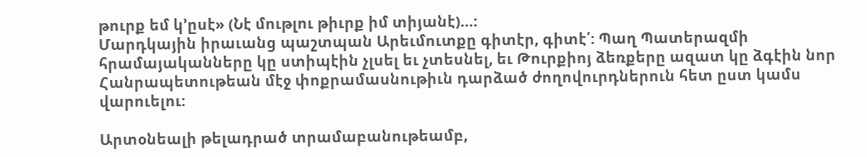թուրք եմ կ’ըսէ» (Նէ մութլու թիւրք իմ տիյանէ)…:
Մարդկային իրաւանց պաշտպան Արեւմուտքը գիտէր, գիտէ՛: Պաղ Պատերազմի հրամայականները կը ստիպէին չլսել եւ չտեսնել, եւ Թուրքիոյ ձեռքերը ազատ կը ձգէին նոր Հանրապետութեան մէջ փոքրամասնութիւն դարձած ժողովուրդներուն հետ ըստ կամս վարուելու:

Արտօնեալի թելադրած տրամաբանութեամբ,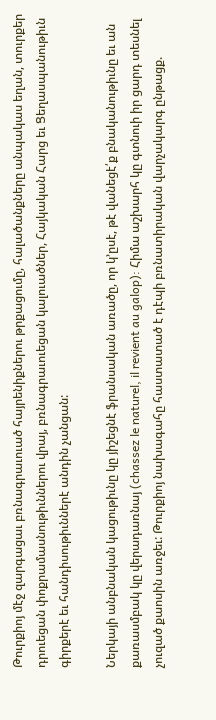Թուրքիոյ մէջ զարգացաւ բռնագրաւուած հայրենիքներու թրքացումը, հալածանքները անպակաս եղան, տուրքեր դրուեցան փոքրամասնութիւններու վրայ, բռնագրաւուեցան կալուածներ, Հայկական Հարց եւ Ցեղասպանութիւն գիրքերէ եւ հանդիսութիւններէ անդին չանցան:

Ներկայի անբնական կացութիւնը կը յիշեցնէ ֆրանսական առածը, որ կ’ըսէ, թէ վանեցէ՛ք բնականութիւնը եւ ան քառասմբակ կը վերադառնայ (chassez le naturel, il revient au galop): Հիմա աշխարհ կը գտնուի իր ցարդ տեսնել չուզած քաոսին առջեւ: Թուրքիոյ նախագահը հաստատած է դէպի բռնատիրական վարչակարգ ընթացք.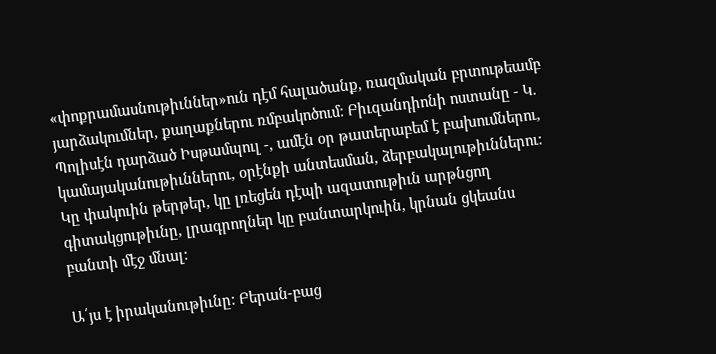«փոքրամասնութիւններ»ուն դէմ հալածանք, ռազմական բրտութեամբ յարձակումներ, քաղաքներու ռմբակոծում: Բիւզանդիոնի ոստանը - Կ. Պոլիսէն դարձած Իսթամպուլ -, ամէն օր թատերաբեմ է բախումներու, կամայականութիւններու, օրէնքի անտեսման, ձերբակալութիւններու: Կը փակուին թերթեր, կը լռեցեն դէպի ազատութիւն արթնցող գիտակցութիւնը, լրագրողներ կը բանտարկուին, կրնան ցկեանս բանտի մէջ մնալ:

Ա՛յս է իրականութիւնը: Բերան-բաց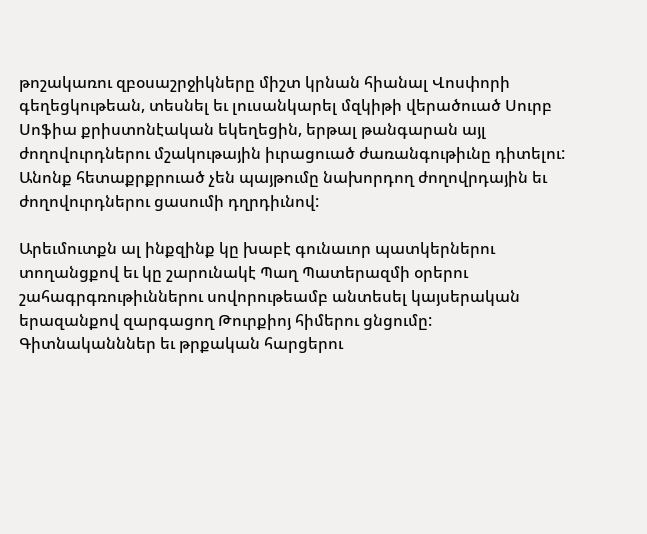թոշակառու զբօսաշրջիկները միշտ կրնան հիանալ Վոսփորի գեղեցկութեան, տեսնել եւ լուսանկարել մզկիթի վերածուած Սուրբ Սոֆիա քրիստոնէական եկեղեցին, երթալ թանգարան այլ ժողովուրդներու մշակութային իւրացուած ժառանգութիւնը դիտելու: Անոնք հետաքրքրուած չեն պայթումը նախորդող ժողովրդային եւ ժողովուրդներու ցասումի դղրդիւնով:

Արեւմուտքն ալ ինքզինք կը խաբէ գունաւոր պատկերներու տողանցքով եւ կը շարունակէ Պաղ Պատերազմի օրերու շահագրգռութիւններու սովորութեամբ անտեսել կայսերական երազանքով զարգացող Թուրքիոյ հիմերու ցնցումը: Գիտնականններ եւ թրքական հարցերու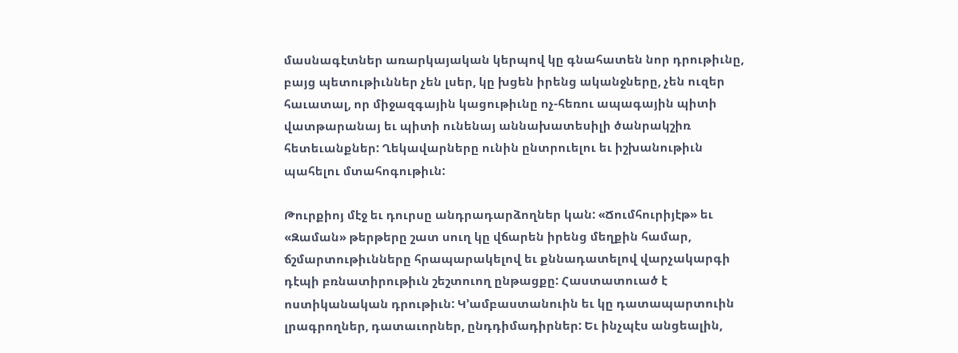մասնագէտներ առարկայական կերպով կը գնահատեն նոր դրութիւնը, բայց պետութիւններ չեն լսեր, կը խցեն իրենց ականջները, չեն ուզեր հաւատալ, որ միջազգային կացութիւնը ոչ-հեռու ապագային պիտի վատթարանայ եւ պիտի ունենայ աննախատեսիլի ծանրակշիռ հետեւանքներ: Ղեկավարները ունին ընտրուելու եւ իշխանութիւն պահելու մտահոգութիւն:

Թուրքիոյ մէջ եւ դուրսը անդրադարձողներ կան: «Ճումհուրիյէթ» եւ «Զաման» թերթերը շատ սուղ կը վճարեն իրենց մեղքին համար, ճշմարտութիւնները հրապարակելով եւ քննադատելով վարչակարգի դէպի բռնատիրութիւն շեշտուող ընթացքը: Հաստատուած է ոստիկանական դրութիւն: Կ’ամբաստանուին եւ կը դատապարտուին լրագրողներ, դատաւորներ, ընդդիմադիրներ: Եւ ինչպէս անցեալին,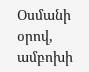Օսմանի օրով, ամբոխի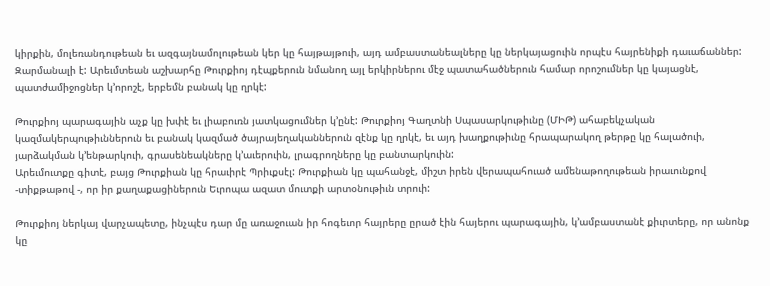կիրքին, մոլեռանդութեան եւ ազգայնամոլութեան կեր կը հայթայթուի, այդ ամբաստանեալները կը ներկայացուին որպէս հայրենիքի դաւաճաններ:
Զարմանալի է: Արեւմտեան աշխարհը Թուրքիոյ դէպքերուն նմանող այլ երկիրներու մէջ պատահածներուն համար որոշումներ կը կայացնէ, պատժամիջոցներ կ’որոշէ, երբեմն բանակ կը ղրկէ:

Թուրքիոյ պարագային աչք կը խփէ եւ լիաբուռն յատկացումներ կ’ընէ: Թուրքիոյ Գաղտնի Սպասարկութիւնը (ՄԻԹ) ահաբեկչական կազմակերպութիւններուն եւ բանակ կազմած ծայրայեղականներուն զէնք կը ղրկէ, եւ այդ խաղքութիւնը հրապարակող թերթը կը հալածուի, յարձակման կ’ենթարկուի, գրասենեակները կ’աւերուին, լրագրողները կը բանտարկուին:
Արեւմուտքը գիտէ, բայց Թուրքիան կը հրաւիրէ Պրիւքսէլ: Թուրքիան կը պահանջէ, միշտ իրեն վերապահուած ամենաթողութեան իրաւունքով -տիքթաթով -, որ իր քաղաքացիներուն Եւրոպա ազատ մուտքի արտօնութիւն տրուի:

Թուրքիոյ ներկայ վարչապետը, ինչպէս դար մը առաջուան իր հոգեւոր հայրերը ըրած էին հայերու պարագային, կ’ամբաստանէ քիւրտերը, որ անոնք կը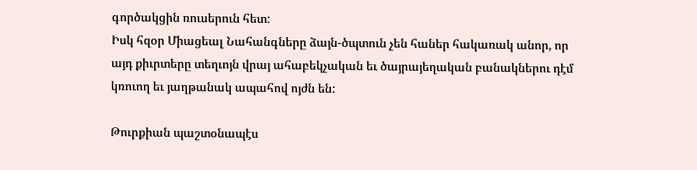գործակցին ռուսերուն հետ:
Իսկ հզօր Միացեալ Նահանգները ձայն-ծպտուն չեն հաներ հակառակ անոր, որ այդ քիւրտերը տեղւոյն վրայ ահաբեկչական եւ ծայրայեղական բանակներու դէմ կռուող եւ յաղթանակ ապահով ոյժն են:

Թուրքիան պաշտօնապէս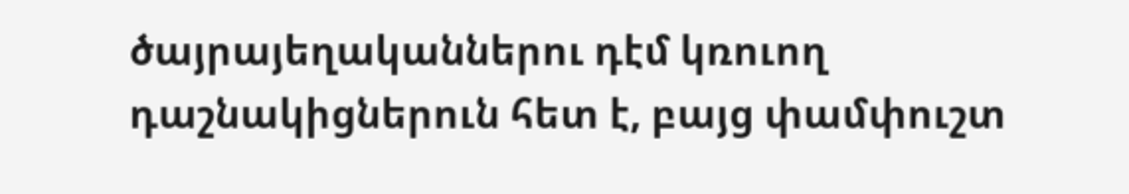ծայրայեղականներու դէմ կռուող դաշնակիցներուն հետ է, բայց փամփուշտ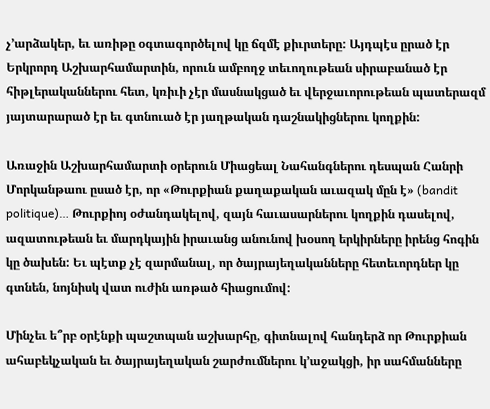չ’արձակեր, եւ առիթը օգտագործելով կը ճզմէ քիւրտերը: Այդպէս ըրած էր Երկրորդ Աշխարհամարտին, որուն ամբողջ տեւողութեան սիրաբանած էր հիթլերականներու հետ, կռիւի չէր մասնակցած եւ վերջաւորութեան պատերազմ յայտարարած էր եւ գտնուած էր յաղթական դաշնակիցներու կողքին:

Առաջին Աշխարհամարտի օրերուն Միացեալ Նահանգներու դեսպան Հանրի Մորկանթաու ըսած էր, որ «Թուրքիան քաղաքական աւազակ մըն է» (bandit politique)… Թուրքիոյ օժանդակելով, զայն հաւասարներու կողքին դասելով, ազատութեան եւ մարդկային իրաւանց անունով խօսող երկիրները իրենց հոգին կը ծախեն: Եւ պէտք չէ զարմանալ, որ ծայրայեղականները հետեւորդներ կը գտնեն, նոյնիսկ վատ ուժին առթած հիացումով:

Մինչեւ ե՞րբ օրէնքի պաշտպան աշխարհը, գիտնալով հանդերձ որ Թուրքիան ահաբեկչական եւ ծայրայեղական շարժումներու կ’աջակցի, իր սահմանները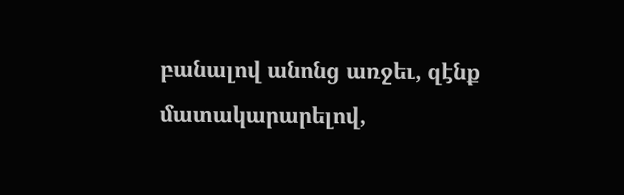բանալով անոնց առջեւ, զէնք մատակարարելով,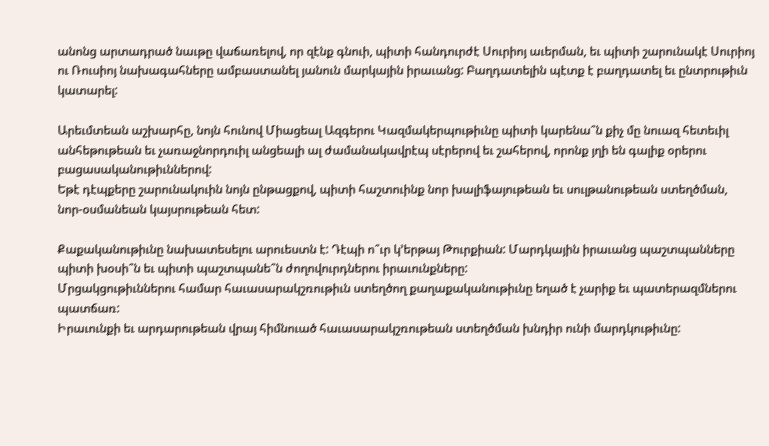անոնց արտադրած նաւթը վաճառելով, որ զէնք գնուի, պիտի հանդուրժէ Սուրիոյ աւերման, եւ պիտի շարունակէ Սուրիոյ ու Ռուսիոյ նախագահները ամբաստանել յանուն մարկային իրաւանց: Բաղդատելին պէտք է բաղդատել եւ ընտրութիւն կատարել:

Արեւմտեան աշխարհը, նոյն հունով Միացեալ Ազգերու Կազմակերպութիւնը պիտի կարենա՞ն քիչ մը նուազ հետեւիլ անհեթութեան եւ չառաջնորդուիլ անցեալի ալ ժամանակավրէպ սէրերով եւ շահերով, որոնք յղի են գալիք օրերու բացասականութիւններով:
Եթէ դէպքերը շարունակուին նոյն ընթացքով, պիտի հաշտուինք նոր խալիֆայութեան եւ սուլթանութեան ստեղծման, նոր-օսմանեան կայսրութեան հետ:

Քաքականութիւնը նախատեսելու արուեստն է: Դէպի ո՞ւր կ’երթայ Թուրքիան: Մարդկային իրաւանց պաշտպանները պիտի խօսի՞ն եւ պիտի պաշտպանե՞ն ժողովուրդներու իրաւունքները:
Մրցակցութիւններու համար հաւասարակշռութիւն ստեղծող քաղաքականութիւնը եղած է չարիք եւ պատերազմներու պատճառ:
Իրաւունքի եւ արդարութեան վրայ հիմնուած հաւասարակշռութեան ստեղծման խնդիր ունի մարդկութիւնը: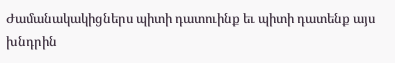Ժամանակակիցներս պիտի դատուինք եւ պիտի դատենք այս խնդրին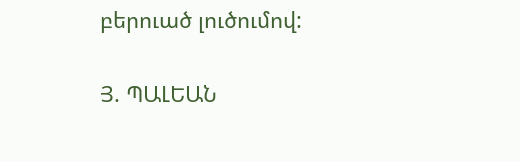բերուած լուծումով:

Յ. ՊԱԼԵԱՆ